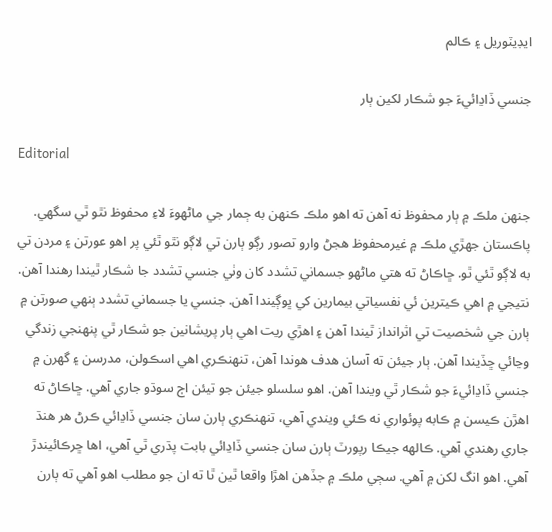ايڊيٽوريل ۽ ڪالم

جنسي ڏاڍائيءَ جو شڪار لکين ٻار

Editorial

جنهن ملڪ ۾ ٻار محفوظ نه آهن ته اهو ملڪ ڪنهن به ڄمار جي ماڻهوءَ لاءِ محفوظ نٿو ٿي سگهي. پاڪستان جهڙي ملڪ ۾ غيرمحفوظ هجڻ وارو تصور رڳو ٻارن تي لاڳو نٿو ٿئي پر اهو عورتن ۽ مردن تي به لاڳو ٿئي ٿو. ڇاڪاڻ ته هتي ماڻهو جسماني تشدد کان وٺي جنسي تشدد جا شڪار ٿيندا رهندا آهن. نتيجي ۾ اهي ڪيترين ئي نفسياتي بيمارين کي ڀوڳيندا آهن. جنسي يا جسماني تشدد ٻنهي صورتن ۾ ٻارن جي شخصيت تي اثرانداز ٿيندا آهن ۽ اهڙي ريت اهي ٻار پريشانين جو شڪار ٿي پنهنجي زندگي وڃائي ڇڏيندا آهن. ٻار جيئن ته آسان هدف هوندا آهن، تنهنڪري اهي اسڪولن، مدرسن ۽ گهرن ۾ جنسي ڏاڍائيءَ جو شڪار ٿي ويندا آهن. اهو سلسلو جيئن جو تيئن اڄ سوڌو جاري آهي. ڇاڪاڻ ته اهڙن ڪيسن ۾ ڪابه پوئواري نه ڪئي ويندي آهي، تنهنڪري ٻارن سان جنسي ڏاڍائي ڪرڻ هر هنڌ جاري رهندي آهي. ڪالهه جيڪا رپورٽ ٻارن سان جنسي ڏاڍائي بابت پڌري ٿي آهي، اها ڇرڪائيندڙ آهي. اهو انگ لکن ۾ آهي. سڄي ملڪ ۾ جڏهن اهڙا واقعا ٿين ٿا ته ان جو مطلب اهو آهي ته ٻارن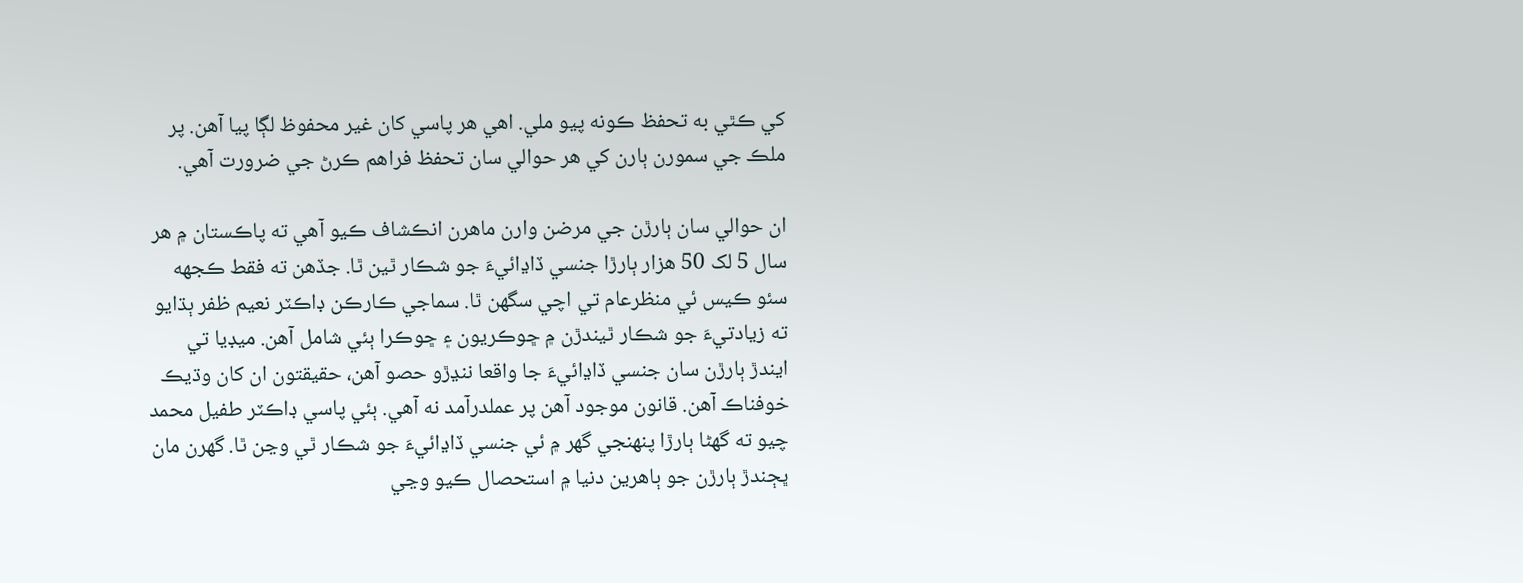کي ڪٿي به تحفظ ڪونه پيو ملي. اهي هر پاسي کان غير محفوظ لڳا پيا آهن. پر ملڪ جي سمورن ٻارن کي هر حوالي سان تحفظ فراهم ڪرڻ جي ضرورت آهي.

ان حوالي سان ٻارڙن جي مرضن وارن ماهرن انڪشاف ڪيو آهي ته پاڪستان ۾ هر سال 5 لک 50 هزار ٻارڙا جنسي ڏاڍائيءَ جو شڪار ٿين ٿا. جڏهن ته فقط ڪجهه سئو ڪيس ئي منظرعام تي اچي سگهن ٿا. سماجي ڪارڪن ڊاڪٽر نعيم ظفر ٻڌايو ته زيادتيءَ جو شڪار ٿيندڙن ۾ ڇوڪريون ۽ ڇوڪرا ٻئي شامل آهن. ميڊيا تي ايندڙ ٻارڙن سان جنسي ڏاڍائيءَ جا واقعا ننڍڙو حصو آهن، حقيقتون ان کان وڌيڪ خوفناڪ آهن. قانون موجود آهن پر عملدرآمد نه آهي. ٻئي پاسي ڊاڪٽر طفيل محمد چيو ته گهڻا ٻارڙا پنهنجي گهر ۾ ئي جنسي ڏاڍائيءَ جو شڪار ٿي وڃن ٿا. گهرن مان ڀڄندڙ ٻارڙن جو ٻاهرين دنيا ۾ استحصال ڪيو وڃي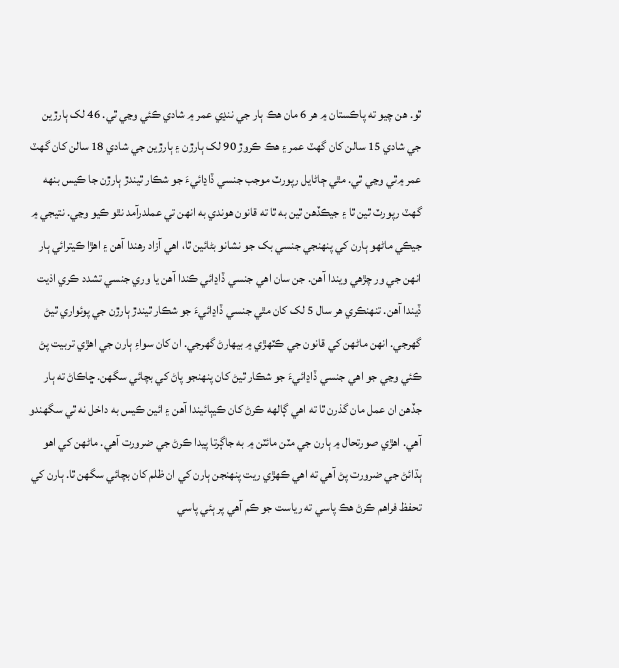ٿو. هن چيو ته پاڪستان ۾ هر 6 مان هڪ ٻار جي ننڍي عمر ۾ شادي ڪئي وڃي ٿي. 46 لک ٻارڙين جي شادي 15 سالن کان گهٽ عمر ۽ هڪ ڪروڙ 90 لک ٻارڙن ۽ ٻارڙين جي شادي 18 سالن کان گهٽ عمر ۾ٿي وڃي ٿي. مٿي ڄاڻايل رپورٽ موجب جنسي ڏاڍائيءَ جو شڪار ٿيندڙ ٻارڙن جا ڪيس بنهه گهٽ رپورٽ ٿين ٿا ۽ جيڪڏهن ٿين به ٿا ته قانون هوندي به انهن تي عملدرآمد نٿو ڪيو وڃي. نتيجي ۾ جيڪي ماڻهو ٻارن کي پنهنجي جنسي بک جو نشانو بڻائين ٿا، اهي آزاد رهندا آهن ۽ اهڙا ڪيترائي ٻار انهن جي ور چڙهي ويندا آهن. جن سان اهي جنسي ڏاڍائي ڪندا آهن يا وري جنسي تشدد ڪري اذيت ڏيندا آهن. تنهنڪري هر سال 5 لک کان مٿي جنسي ڏاڍائيءَ جو شڪار ٿيندڙ ٻارڙن جي پوئواري ٿيڻ گهرجي. انهن ماڻهن کي قانون جي ڪٽهڙي ۾ بيهارڻ گهرجي. ان کان سواءِ ٻارن جي اهڙي تربيت پڻ ڪئي وڃي جو اهي جنسي ڏاڍائيءَ جو شڪار ٿيڻ کان پنهنجو پاڻ کي بچائي سگهن. ڇاڪاڻ ته ٻار جڏهن ان عمل مان گذرن ٿا ته اهي ڳالهه ڪرڻ کان ڪيٻائيندا آهن ۽ ائين ڪيس به داخل نه ٿي سگهندو آهي. اهڙي صورتحال ۾ ٻارن جي مٽن مائٽن ۾ به جاڳرتا پيدا ڪرڻ جي ضرورت آهي. ماڻهن کي اهو ٻڌائڻ جي ضرورت پڻ آهي ته اهي ڪهڙي ريت پنهنجن ٻارن کي ان ظلم کان بچائي سگهن ٿا. ٻارن کي تحفظ فراهم ڪرڻ هڪ پاسي ته رياست جو ڪم آهي پر ٻئي پاسي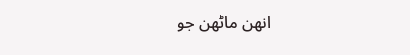انهن ماڻهن جو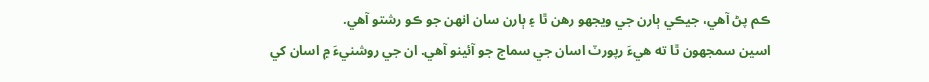ڪم پڻ آهي، جيڪي ٻارن جي ويجهو رهن ٿا ۽ ٻارن سان انهن جو ڪو رشتو آهي.
اسين سمجهون ٿا ته هيءَ رپورٽ اسان جي سماج جو آئينو آهي. ان جي روشنيءَ ۾ اسان کي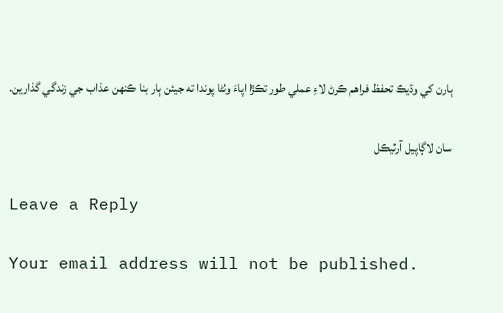ٻارن کي وڌيڪ تحفظ فراهم ڪرڻ لاءِ عملي طور تڪڙا اپاءَ وٺڻا پوندا ته جيئن ٻار بنا ڪنهن عذاب جي زندگي گذارين.

سان لاڳاپيل آرٽيڪل

Leave a Reply

Your email address will not be published.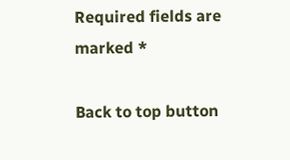Required fields are marked *

Back to top button